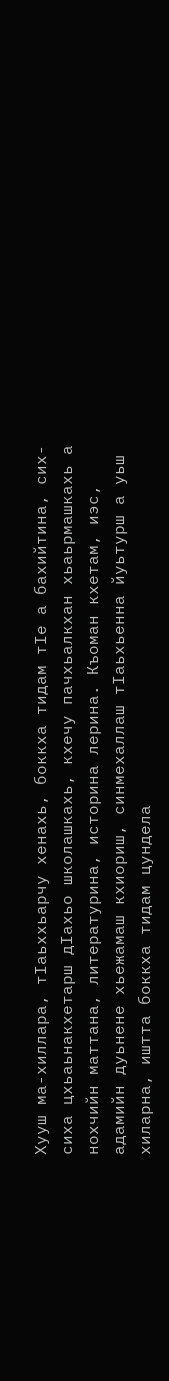Хууш ма-хиллара, тIаьххьарчу хенахь, боккха тидам тIе а бахийтина, сих-сиха цхьаьнакхетарш дIахьо школашкахь, кхечу пачхьалкхан хьаьрмашкахь а нохчийн маттана, литературина, историна лерина. Къоман кхетам, иэс, адамийн дуьнене хьежамаш кхиориш, синмехаллаш тIаьхьенна йуьтурш а уьш хиларна, иштта боккха тидам цундела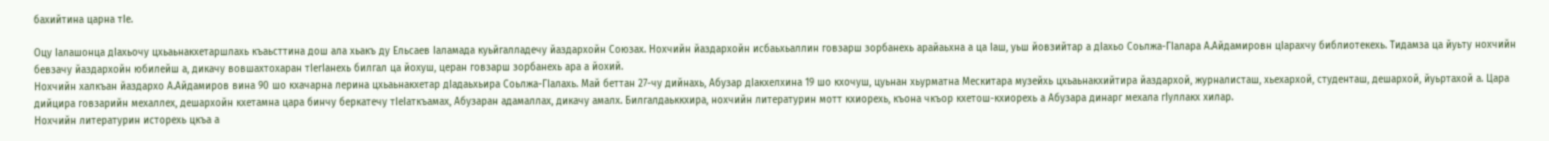бахийтина царна тIе.

Оцу Iалашонца дIахьочу цхьаьнакхетаршлахь къаьсттина дош ала хьакъ ду Ельсаев Iаламада куьйгалладечу йаздархойн Союзах. Нохчийн йаздархойн исбаьхьаллин говзарш зорбанехь арайаьхна а ца Iаш, уьш йовзийтар а дIахьо Соьлжа-ГIалара А.Айдамировн цIарахчу библиотекехь. Тидамза ца йуьту нохчийн бевзачу йаздархойн юбилейш а, дикачу вовшахтохаран тIегIанехь билгал ца йохуш, церан говзарш зорбанехь ара а йохий.
Нохчийн халкъан йаздархо А.Айдамиров вина 90 шо кхачарна лерина цхьаьнакхетар дIадаьхьира Соьлжа-ГIалахь. Май беттан 27-чу дийнахь, Абузар дIакхелхина 19 шо кхочуш, цуьнан хьурматна Мескитара музейхь цхьаьнакхийтира йаздархой, журналисташ, хьехархой, студенташ, дешархой, йуьртахой а. Цара дийцира говзарийн мехаллех, дешархойн кхетамна цара бинчу беркатечу тIеIаткъамах, Абузаран адамаллах, дикачу амалх. Билгалдаьккхира, нохчийн литературин мотт кхиорехь, къона чкъор кхетош-кхиорехь а Абузара динарг мехала гIуллакх хилар.
Нохчийн литературин исторехь цкъа а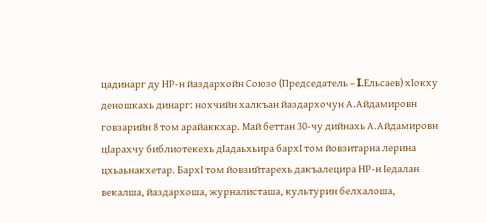цадинарг ду НР-н йаздархойн Союзо (Председатель – I.Ельсаев) хIокху деношкахь динарг: нохчийн халкъан йаздархочун А.Айдамировн говзарийн 8 том арайаккхар. Май беттан 30-чу дийнахь А.Айдамировн цIарахчу библиотекехь дIадаьхьира бархI том йовзитарна лерина цхьаьнакхетар. БархI том йовзийтарехь дакъалецира НР-н Iедалан векалша, йаздархоша, журналисташа, культурин белхалоша,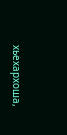хьехархоша,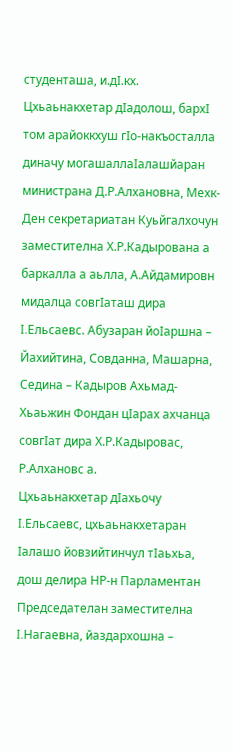студенташа, и.дI.кх. Цхьаьнакхетар дIадолош, бархI том арайоккхуш гIо-накъосталла диначу могашаллаIалашйаран министрана Д.Р.Алхановна, Мехк-Ден секретариатан Куьйгалхочун заместителна Х.Р.Кадырована а баркалла а аьлла, А.Айдамировн мидалца совгIаташ дира I.Ельсаевс. Абузаран йоIаршна – Йахийтина, Совданна, Машарна, Седина – Кадыров Ахьмад-Хьаьжин Фондан цIарах ахчанца совгIат дира Х.Р.Кадыровас, Р.Алхановс а.
Цхьаьнакхетар дIахьочу I.Ельсаевс, цхьаьнакхетаран Iалашо йовзийтинчул тIаьхьа, дош делира НР-н Парламентан Председателан заместителна I.Нагаевна, йаздархошна –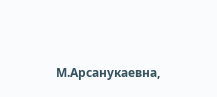М.Арсанукаевна,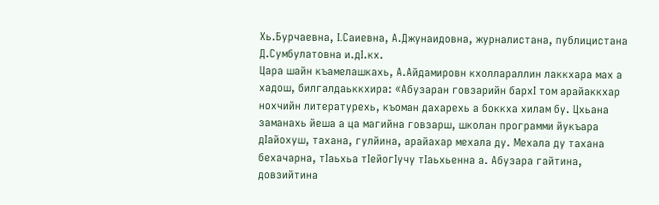Хь.Бурчаевна, I.Саиевна, А.Джунаидовна, журналистана, публицистана Д.Сумбулатовна и.дI.кх.
Цара шайн къамелашкахь, А.Айдамировн кхоллараллин лаккхара мах а хадош, билгалдаьккхира: «Абузаран говзарийн бархI том арайаккхар нохчийн литературехь, къоман дахарехь а боккха хилам бу. Цхьана заманахь йеша а ца магийна говзарш, школан программи йукъара дIайохуш, тахана, гулйина, арайахар мехала ду. Мехала ду тахана бехачарна, тIаьхьа тIейогIучу тIаьхьенна а. Абузара гайтина, довзийтина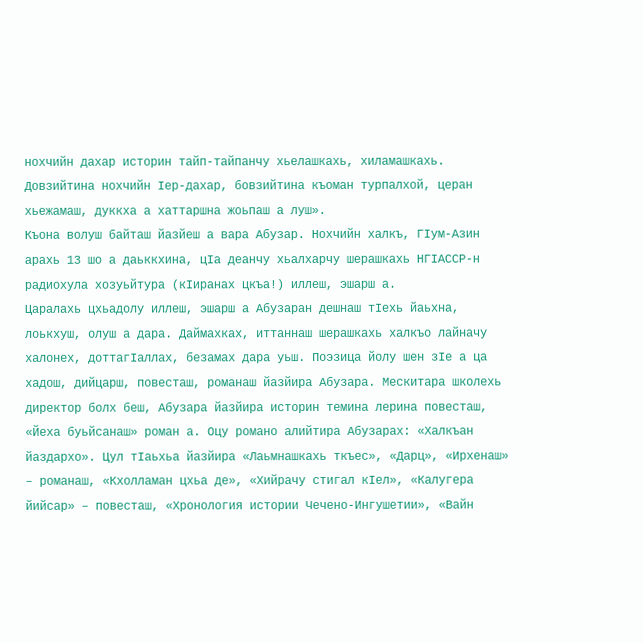нохчийн дахар историн тайп-тайпанчу хьелашкахь, хиламашкахь. Довзийтина нохчийн Iер-дахар, бовзийтина къоман турпалхой, церан хьежамаш, дуккха а хаттаршна жоьпаш а луш».
Къона волуш байташ йазйеш а вара Абузар. Нохчийн халкъ, ГIум-Азин арахь 13 шо а даьккхина, цIа деанчу хьалхарчу шерашкахь НГIАССР-н радиохула хозуьйтура (кIиранах цкъа!) иллеш, эшарш а.
Царалахь цхьадолу иллеш, эшарш а Абузаран дешнаш тIехь йаьхна, лоькхуш, олуш а дара. Даймахках, иттаннаш шерашкахь халкъо лайначу халонех, доттагIаллах, безамах дара уьш. Поэзица йолу шен зIе а ца хадош, дийцарш, повесташ, романаш йазйира Абузара. Мескитара школехь директор болх беш, Абузара йазйира историн темина лерина повесташ, «Йеха буьйсанаш» роман а. Оцу романо алийтира Абузарах: «Халкъан йаздархо». Цул тIаьхьа йазйира «Лаьмнашкахь ткъес», «Дарц», «Ирхенаш» – романаш, «Кхолламан цхьа де», «Хийрачу стигал кIел», «Калугера йийсар» – повесташ, «Хронология истории Чечено-Ингушетии», «Вайн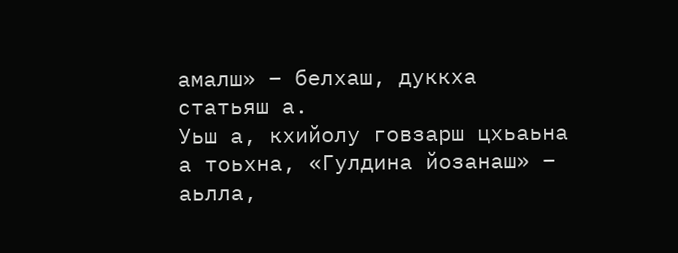амалш» – белхаш, дуккха статьяш а.
Уьш а, кхийолу говзарш цхьаьна а тоьхна, «Гулдина йозанаш» – аьлла,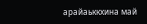арайаьккхина май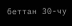беттан 30-чу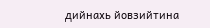дийнахь йовзийтина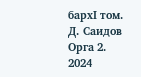бархI том.
Д. Саидов
Орга 2. 2024